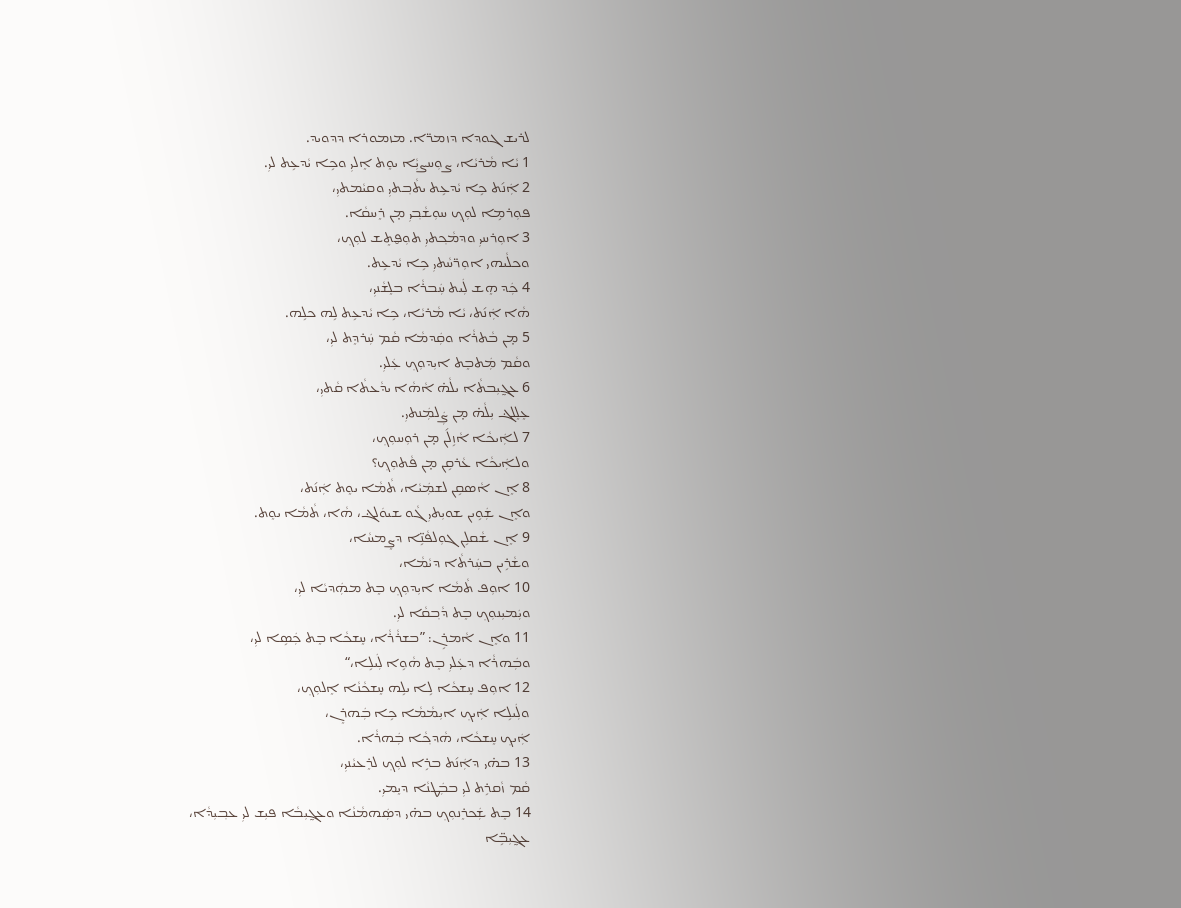ܠܪܝܫ ܓܘܕܐ ܕܙܡܪ̈ܐ. ܡܙܡܘܪܐ ܕܕܘܝܕ.
1 ܝܵܐ ܡܵܪܝܵܐ، ܨܘܼܚܨܝܼܵܐ ܝܘܸܬ ܐܸܠܝܼ ܘܟܹܐ ܝܵܕܥܹܬ ܠܝܼ.
2 ܐܲܢ݇ܬ ܟܹܐ ܝܵܕܥܹܬ ܝܬܵܒ݂ܬܝܼ ܘܩܝܵܡܬܝܼ،
ܦܘܼܪܡܹܐ ܠܘܼܟ݂ ܚܘܼܫܵܒ݂ܝܼ ܡ̣ܢ ܪܸܚܩܵܐ.
3 ܐܘܼܪܚܝܼ ܘܕܡܵܟ݂ܬܝܼ ܬܘܼܦ̮ܬܸܫ ܠܘܼܟ݂،
ܘܟܠܵܝܗܝ ܐܘܼܪ̈ܚܵܬܝܼ ܟܹܐ ܝܵܕܥܹܬ.
4 ܟܲܕ ܗܸܫ ܠܲܝܬ ܚܲܒܪܵܐ ܒܠܸܫܵܢܝܼ،
ܗܵܐ ܐܲܢ݇ܬ، ܝܵܐ ܡܵܪܝܵܐ، ܟܹܐ ܝܵܕܥܹܬ ܠܹܗ ܟܠܹܗ.
5 ܡ̣ܢ ܒܵܬܪܵܐ ܘܩܲܕܡܵܐ ܩܵܡ ܚܲܪܕܸܬ ܠܝܼ،
ܘܩܵܡ ܡܲܬܒܸܬ ܐܝܼܕܘܼܟ݂ ܥܲܠܝܼ.
6 ܥܓ̰ܝܼܒܬܵܐ ܝܠܵܗ̇ ܐܵܗܵܐ ܝܕܵܥܬܵܐ ܩܵܬܝܼ،
ܥܸܠܸܠܔ ܝܼܠܵܗ̇ ܡ̣ܢ ܨܲܠܡܲܢܬܝܼ.
7 ܠܐܲܝܟܵܐ ܐܵܙܹܠ݇ܢ ܡ̣ܢ ܪܘܼܚܘܼܟ݂،
ܘܠܐܲܝܟܵܐ ܥܵܪܩܹܢ ܡ̣ܢ ܦܵܬܘܼܟ݂؟
8 ܐܸܢ ܐܵܣܩܹܢ ܠܫܡܲܝܵܐ، ܬܵܡܵܐ ܝܘܸܬ ܐܲܢ݇ܬ،
ܘܐܸܢ ܫܲܘܹܝܢ ܫܘܝܼܬܝܼ ܓܵܘ ܫܝܘܿܠܔ، ܗܵܐ، ܬܵܡܵܐ ܝܘܸܬ.
9 ܐܸܢ ܫܵܩܠܹܢ ܓܘܼܠܦܵܢܹ̈ܐ ܕܨܸܡܚܵܐ،
ܘܫܵܪܹܝܢ ܒܚܲܪܬܵܐ ܕܝܵܡܵܐ،
10 ܐܘܼܦ ܬܵܡܵܐ ܐܝܼܕܘܼܟ݂ ܒܸܬ ܡܗܲܕܝܵܐ ܠܝܼ،
ܘܝܲܡܝܼܢܘܼܟ݂ ܒܸܬ ܕܵܒ݂ܩܵܐ ܠܝܼ.
11 ܘܐܸܢ ܐܵܡܪܹܢ: ”ܒܫܪܵܪܵܐ، ܚܸܫܟܵܐ ܒܸܬ ܟܲܣܹܐ ܠܝܼ،
ܘܒܲܗܪܵܐ ܕܥܲܠܝܼ ܒܸܬ ܗܵܘܹܐ ܠܲܝܠܹܐ،“
12 ܐܘܼܦ ܚܸܫܟܵܐ ܠܹܐ ܝܠܹܗ ܚܸܫܟܵܢܵܐ ܐܸܠܘܼܟ݂،
ܘܠܲܝܠܹܐ ܐܲܝܟ݂ ܐܝܼܡܵܡܵܐ ܟܹܐ ܒܲܗܪܸܢ،
ܐܲܝܟ݂ ܚܸܫܟܵܐ، ܗܵܕܟ݂ܵܐ ܒܲܗܪܵܐ.
13 ܒܗ̇ܝ ܕܐܲܢ݇ܬ ܒܪܹܐ ܠܘܼܟ݂ ܠܪܸܥܝܵܢܝܼ،
ܩܵܡ ܙܵܩܪܹܬ ܠܝܼ ܒܒܲܛܢܵܐ ܕܝܸܡܝܼ.
14 ܒܸܬ ܫܲܟܪܸܢܘܼܟ݂ ܒܗ̇ܝ ܕܣܲܗܡܵܢܵܐ ܘܥܓ̰ܝܼܒܵܐ ܦܝܼܫ ܠܝܼ ܥܒ݂ܝܼܕܵܐ،
ܥܓ̰ܝܼܒܹ̈ܐ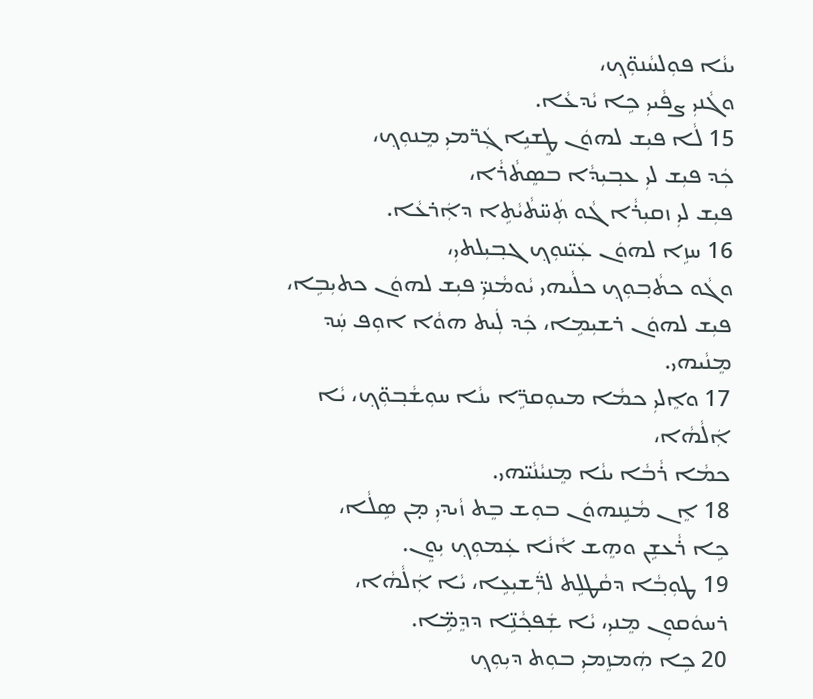ܝܢܵܐ ܦܘܼܠܚܵܢܘܼ̈ܟ݂،
ܘܓܵܢܝܼ ܨܦܵܝܝܼ ܟܹܐ ܝܵܕܥܵܐ.
15 ܠܵܐ ܦܝܼܫ ܠܗܘܿܢ ܛܸܫܝܹܐ ܓܲܪ̈ܡܝܼ ܡܸܢܘܼܟ݂،
ܟܲܕ ܦܝܼܫ ܠܝܼ ܥܒ݂ܝܼܕܵܐ ܒܣܸܬܵܪܵܐ،
ܦܝܼܫ ܠܝܼ ܙܩܝܼܪܵܐ ܓܵܘ ܬܲܚ̈ܬܵܝܵܬܹܐ ܕܐܲܪܥܵܐ.
16 ܚܙܹܐ ܠܗܘܿܢ ܥܲܝ̈ܢܘܼܟ݂ ܓܒ݂ܝܼܠܬܝܼ،
ܘܓܵܘ ܟܬܵܒ݂ܘܼܟ݂ ܟܠܵܝܗܝ ܝܵܘܡܵܢܝܼ̈ ܦܝܼܫ ܠܗܘܿܢ ܟܬܝܼܒܹܐ،
ܦܝܼܫ ܠܗܘܿܢ ܪܫܝܼܡܹܐ، ܟܲܕ ܠܲܝܬ ܗܘܵܐ ܐܘܼܦ ܚܲܕ ܡܸܢܵܝܗܝ.
17 ܘܐܸܠܝܼ ܟܡܵܐ ܡܝܘܼܩܪܹ̈ܐ ܝܢܵܐ ܚܘܼܫܵܒ݂ܘܼ̈ܟ݂، ܝܵܐ ܐܲܠܵܗܵܐ،
ܟܡܵܐ ܪܵܒܵܐ ܝܢܵܐ ܡܸܢܝܵܢܵܝ̈ܗܝ.
18 ܐܸܢ ܡܵܢܹܢܗܘܿܢ ܒܘܼܫ ܒܸܬ ܙܵܝܕܝܼ ܡ̣ܢ ܣܹܠܵܐ،
ܟܹܐ ܪܵܥܫܹܢ ܘܗܸܫ ܐܵܢܵܐ ܥܲܡܘܼܟ݂ ܝܼܘܸܢ.
19 ܛܘܼܒ݂ܵܐ ܕܩܵܛܠܹܬ ܠܪ̈ܲܫܝܼܥܹܐ، ܝܵܐ ܐܲܠܵܗܵܐ،
ܪܚܘܿܩܘܼܢ ܡܸܢܝܼ، ܝܵܐ ܫܲܦܟ݂ܵܢܹ̈ܐ ܕܕܸܡܹ̈ܐ.
20 ܟܹܐ ܗܲܡܙܸܡܝܼ ܒܘܼܬ ܕܝܼܘܼܟ݂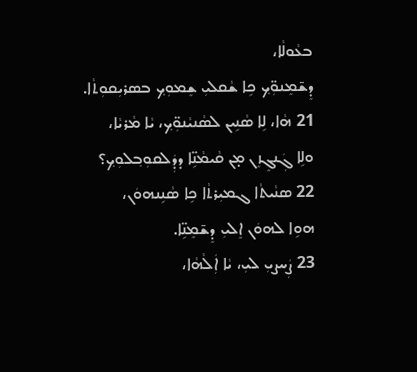ܒܥܵܘܠܵܐ،
ܕܸܫ̃ܡܸܢܘܼ̈ܟ݂ ܟܹܐ ܫܵܩܠܝܼ ܫܸܡܘܼܟ݂ ܒܣܪܝܼܩܘܼܬܵܐ.
21 ܗܵܐ، ܠܹܐ ܣܵܢܹܝܢ ܠܣܵܢܝܵܢܘܼ̈ܟ݂، ܝܵܐ ܡܵܪܝܵܐ،
ܘܠܹܐ ܓܲܢܓܸܙܸܢ ܡ̣ܢ ܩܵܝܡܵܢܹ̈ܐ ܕܕܲܠܩܘܼܒ݂ܠܘܼܟ݂؟
22 ܣܢܵܝܬܵܐ ܓܡܝܼܪܬܵܐ ܟܹܐ ܣܵܢܹܢܗܘܿܢ،
ܗܘܹܐ ܠܗܘܿܢ ܐܸܠܝܼ ܕܸܫ̃ܡܸܢܹ̈ܐ.
23 ܨܲܚܨܝܼ ܠܝܼ، ܝܵܐ ܐܲܠܵܗܵܐ،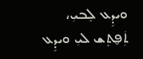ܘܝܕܹܥ ܠܸܒܝܼ،
ܬܲܦ̮ܬܸܫ ܠܝܼ ܘܝܕܹܥ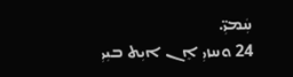ܚܲܡܝܼ̈.
24 ܘܚܙܝܼ ܐܸܢ ܐܝܼܬ ܒܝܼܝܼ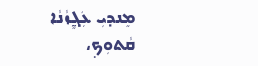ܡܸܢܕܝܼ ܥܲܓ̰ܸܙܵܢܵܐ ܩܵܬܘܼܟ݂،